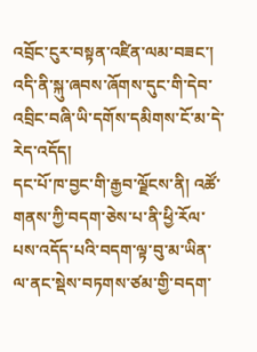འབྲོང་ངུར་བསྟན་འཛིན་ལམ་བཟང་།
འདི་ནི་སྐུ་ཞབས་ཞོགས་དུང་གི་དེབ་འབྲིང་བཞི་ཡི་དགོས་དམིགས་ངོ་མ་དེ་རེད་འདོད།
དང་པོ་ཁ་བྱང་གི་རྒྱབ་ལྗོངས་ནི། འཚོ་གནས་ཀྱི་བདག་ཅེས་པ་ནི་ཕྱི་རོལ་པས་འདོད་པའི་བདག་ལྟ་བུ་མ་ཡིན་ལ་ནང་སྡེས་བཏགས་ཙམ་གྱི་བདག་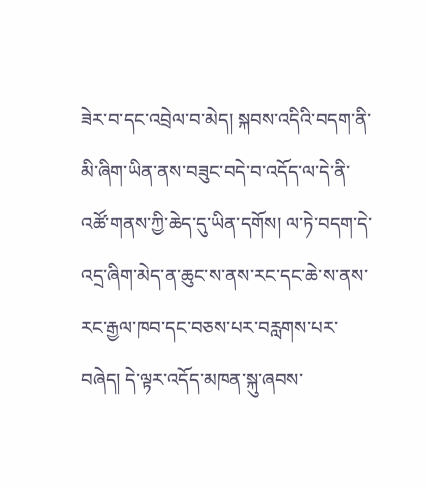ཟེར་བ་དང་འབྲེལ་བ་མེད། སྐབས་འདིའི་བདག་ནི་མི་ཞིག་ཡིན་ནས་བཟུང་བདེ་བ་འདོད་ལ་དེ་ནི་འཚོ་གནས་ཀྱི་ཆེད་དུ་ཡིན་དགོས། ལ་ཏེ་བདག་དེ་འདྲ་ཞིག་མེད་ན་ཆུང་ས་ནས་རང་དང་ཆེ་ས་ནས་རང་རྒྱལ་ཁབ་དང་བཅས་པར་བརླགས་པར་བཞེད། དེ་ལྟར་འདོད་མཁན་སྐུ་ཞབས་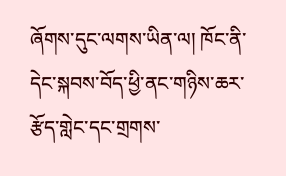ཞོགས་དུང་ལགས་ཡིན་ལ། ཁོང་ནི་དེང་སྐབས་བོད་ཕྱི་ནང་གཉིས་ཆར་རྩོད་གླེང་དང་གྲགས་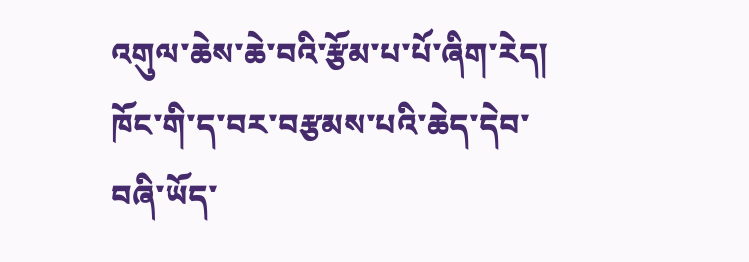འགུལ་ཆེས་ཆེ་བའི་རྩོམ་པ་པོ་ཞིག་རེད། ཁོང་གི་ད་བར་བརྩམས་པའི་ཆེད་དེབ་བཞི་ཡོད་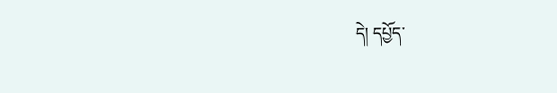དེ། དཔྱོད་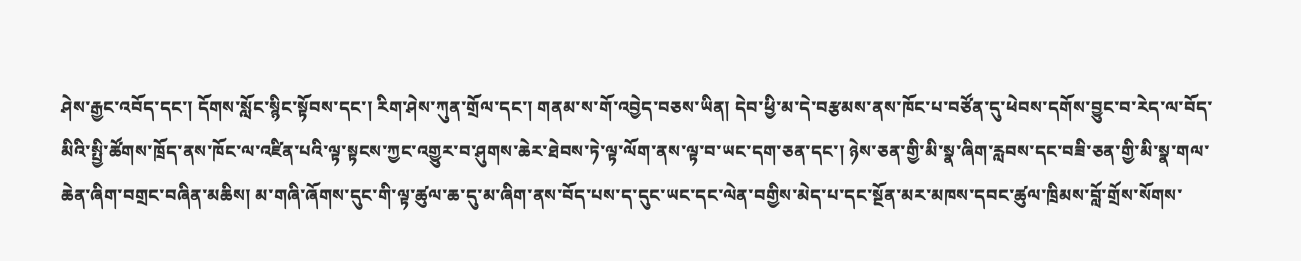ཤེས་རྒྱང་འབོད་དང་། དོགས་སློང་སྙིང་སྟོབས་དང་། རིག་ཤེས་ཀུན་གྲོལ་དང་། གནམ་ས་གོ་འབྱེད་བཅས་ཡིན། དེབ་ཕྱི་མ་དེ་བརྩམས་ནས་ཁོང་པ་བཙོན་དུ་ཕེབས་དགོས་བྱུང་བ་རེད་ལ་བོད་མིའི་སྤྱི་ཚོགས་ཁྲོད་ནས་ཁོང་ལ་འཛིན་པའི་ལྟ་སྟངས་ཀྱང་འགྱུར་བ་ཤུགས་ཆེར་ཐེབས་ཏེ་ལྟ་ལོག་ནས་ལྟ་བ་ཡང་དག་ཅན་དང་། ཉེས་ཅན་གྱི་མི་སྣ་ཞིག་རླབས་དང་བཟི་ཅན་གྱི་མི་སྣ་གལ་ཆེན་ཞིག་བགྲང་བཞིན་མཆིས། མ་གཞི་ཞོགས་དུང་གི་ལྟ་ཚུལ་ཆ་དུ་མ་ཞིག་ནས་བོད་པས་ད་དུང་ཡང་དང་ལེན་བགྱིས་མེད་པ་དང་སྔོན་མར་མཁས་དབང་ཚུལ་ཁྲིམས་བློ་གྲོས་སོགས་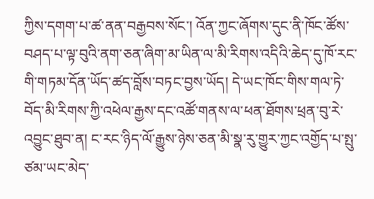ཀྱིས་དགག་པ་ཚ་ནན་བརྒྱབས་སོང་། འོན་ཀྱང་ཞོགས་དུང་ནི་ཁོང་ཚོས་བཤད་པ་ལྟ་བུའི་ནག་ཅན་ཞིག་མ་ཡིན་ལ་མི་རིགས་འདིའི་ཆེད་དུ་ཁོ་རང་གི་གཏམ་དོན་ཡོད་ཚད་བློས་བཏང་བྱས་ཡོད། དེ་ཡང་ཁོང་གིས་གལ་ཏེ་བོད་མི་རིགས་ཀྱི་འཕེལ་རྒྱས་དང་འཚོ་གནས་ལ་ཕན་ཐོགས་ཕྲན་བུ་རེ་འབྱུང་ཐུབ་ན། ང་རང་ཉིད་ལོ་རྒྱུས་ཉེས་ཅན་མི་སྣ་རུ་གྱུར་ཀྱང་འགྱོད་པ་སྤུ་ཙམ་ཡང་མེད་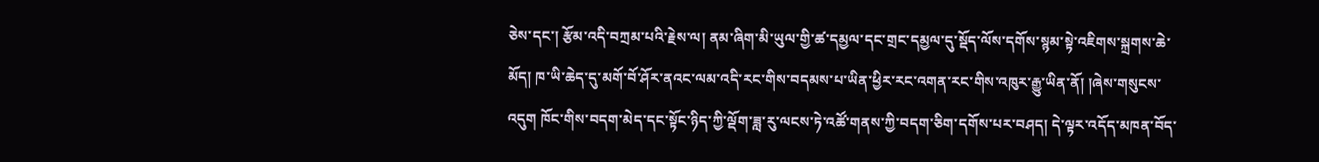ཅེས་དང་། རྩོམ་འདི་བཀྲམ་པའི་རྗེས་ལ། ནམ་ཞིག་མི་ཡུལ་གྱི་ཚ་དམྱལ་དང་གྲང་དམྱལ་དུ་སྡོད་ལོས་དགོས་སྙམ་སྟེ་འཇིགས་སྐྲགས་ཆེ་མོད། ཁ་ཡི་ཆེད་དུ་མགོ་བོ་ཤོར་ནའང་ལམ་འདི་རང་གིས་བདམས་པ་ཡིན་ཕྱིར་རང་འགན་རང་གིས་འཁུར་རྒྱུ་ཡིན་ནོ། །ཞེས་གསུངས་འདུག ཁོང་གིས་བདག་མེད་དང་སྟོང་ཉིད་ཀྱི་ལྡོག་ཟླ་རུ་ལངས་ཏེ་འཚོ་གནས་ཀྱི་བདག་ཅིག་དགོས་པར་བཤད། དེ་ལྟར་འདོད་མཁན་བོད་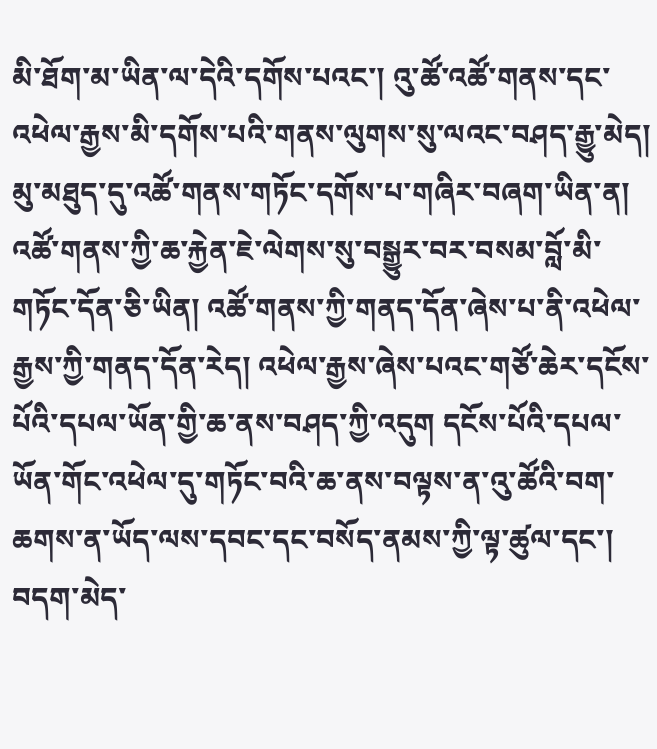མི་ཐོག་མ་ཡིན་ལ་དེའི་དགོས་པའང་། འུ་ཚོ་འཚོ་གནས་དང་འཕེལ་རྒྱས་མི་དགོས་པའི་གནས་ལུགས་སུ་ལའང་བཤད་རྒྱུ་མེད། མུ་མཐུད་དུ་འཚོ་གནས་གཏོང་དགོས་པ་གཞིར་བཞག་ཡིན་ན། འཚོ་གནས་ཀྱི་ཆ་རྐྱེན་ཇེ་ལེགས་སུ་བསྒྱུར་བར་བསམ་བློ་མི་གཏོང་དོན་ཅི་ཡིན། འཚོ་གནས་ཀྱི་གནད་དོན་ཞེས་པ་ནི་འཕེལ་རྒྱས་ཀྱི་གནད་དོན་རེད། འཕེལ་རྒྱས་ཞེས་པའང་གཙོ་ཆེར་དངོས་པོའི་དཔལ་ཡོན་གྱི་ཆ་ནས་བཤད་ཀྱི་འདུག དངོས་པོའི་དཔལ་ཡོན་གོང་འཕེལ་དུ་གཏོང་བའི་ཆ་ནས་བལྟས་ན་འུ་ཚོའི་བག་ཆགས་ན་ཡོད་ལས་དབང་དང་བསོད་ནམས་ཀྱི་ལྟ་ཚུལ་དང་། བདག་མེད་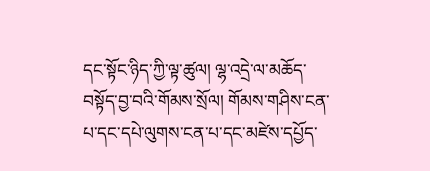དང་སྟོང་ཉིད་ཀྱི་ལྟ་ཚུལ། ལྷ་འདྲེ་ལ་མཆོད་བསྟོད་བྱ་བའི་གོམས་སྲོལ། གོམས་གཤིས་ངན་པ་དང་དཔེ་ལུགས་ངན་པ་དང་མཛེས་དཔྱོད་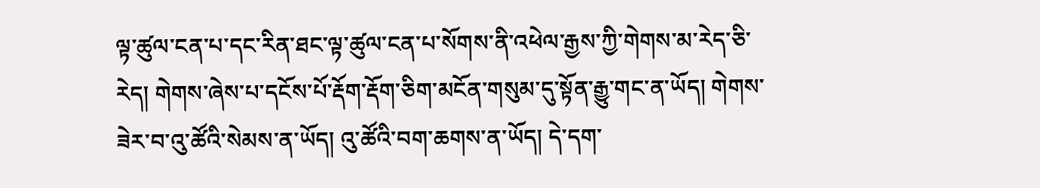ལྟ་ཚུལ་ངན་པ་དང་རིན་ཐང་ལྟ་ཚུལ་ངན་པ་སོགས་ནི་འཕེལ་རྒྱས་ཀྱི་གེགས་མ་རེད་ཅི་རེད། གེགས་ཞེས་པ་དངོས་པོ་རྡོག་རྡོག་ཅིག་མངོན་གསུམ་དུ་སྟོན་རྒྱུ་གང་ན་ཡོད། གེགས་ཟེར་བ་འུ་ཚོའི་སེམས་ན་ཡོད། འུ་ཚོའི་བག་ཆགས་ན་ཡོད། དེ་དག་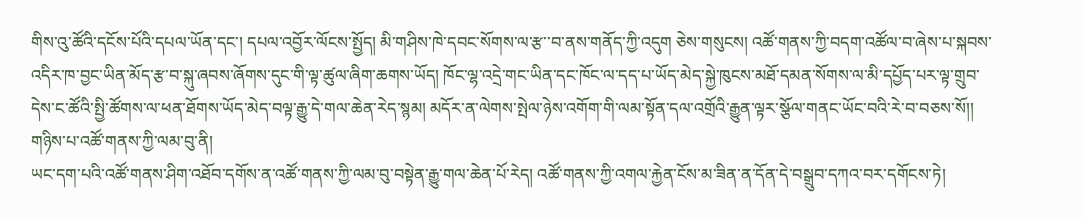གིས་འུ་ཚོའི་དངོས་པོའི་དཔལ་ཡོན་དང་། དཔལ་འབྱོར་ལོངས་སྤྱོད། མི་གཤིས་ཁེ་དབང་སོགས་ལ་རྩ་་བ་ནས་གནོད་ཀྱི་འདུག ཅེས་གསུངས། འཚོ་གནས་ཀྱི་བདག་འཚོལ་བ་ཞེས་པ་སྐབས་འདིར་ཁ་བྱང་ཡིན་མོད་རྩ་བ་སྐུ་ཞབས་ཞོགས་དུང་གི་ལྟ་ཚུལ་ཞིག་ཆགས་ཡོད། ཁོང་ལྷ་འདྲེ་གང་ཡིན་དང་ཁོང་ལ་དད་པ་ཡོད་མེད་སྐྱེ་ཁུངས་མཐོ་དམན་སོགས་ལ་མི་དཔྱོད་པར་ལྟ་གྲུབ་དེས་ང་ཚོའི་སྤྱི་ཚོགས་ལ་ཕན་ཐོགས་ཡོད་མེད་བལྟ་རྒྱུ་དེ་གལ་ཆེན་རེད་སྙམ། མདོར་ན་ལེགས་སྤེལ་ཉེས་འགོག་གི་ལམ་སྟོན་དལ་འགྲོའི་རྒྱུན་ལྟར་སྩོལ་གནང་ཡོང་བའི་རེ་བ་བཅས་སོ།།
གཉིས་པ་འཚོ་གནས་ཀྱི་ལམ་བུ་ནི།
ཡང་དག་པའི་འཚོ་གནས་ཤིག་འཐོབ་དགོས་ན་འཚོ་གནས་ཀྱི་ལམ་བུ་བསྟེན་རྒྱུ་གལ་ཆེན་པོ་རེད། འཚོ་གནས་ཀྱི་འགལ་རྐྱེན་ངོས་མ་ཟིན་ན་དོན་དེ་བསྒྲུབ་དཀའ་བར་དགོངས་ཏེ།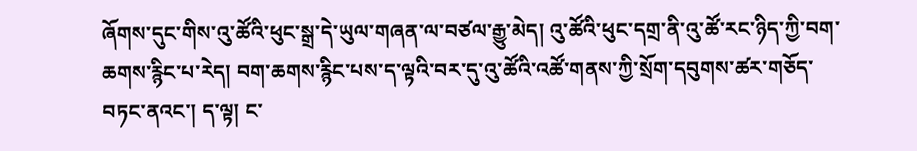ཞོགས་དུང་གིས་འུ་ཚོའི་ཕུང་སྒྲ་དེ་ཡུལ་གཞན་ལ་བཙལ་རྒྱུ་མེད། འུ་ཚོའི་ཕུང་དགྲ་ནི་འུ་ཚོ་རང་ཉིད་ཀྱི་བག་ཆགས་རྙིང་པ་རེད། བག་ཆགས་རྙིང་པས་ད་ལྟའི་བར་དུ་འུ་ཚོའི་འཚོ་གནས་ཀྱི་སྲོག་དབུགས་ཚར་གཅོད་བཏང་ནའང་། ད་ལྟ། ང་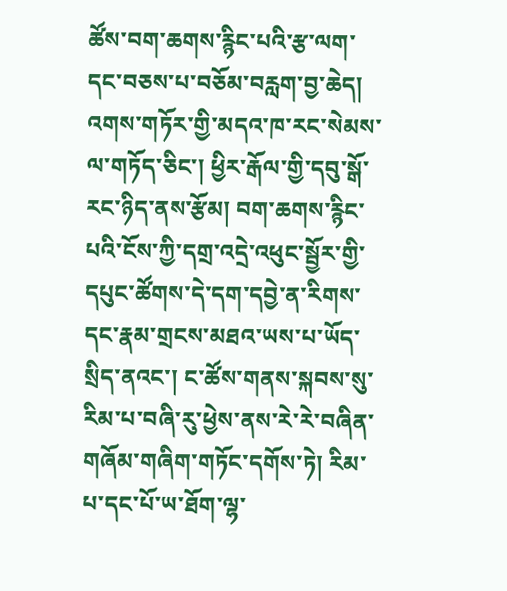ཚོས་བག་ཆགས་རྙིང་པའི་རྩ་ལག་དང་བཅས་པ་བཅོམ་བརླག་བྱ་ཆེད། འགས་གཏོར་གྱི་མདའ་ཁ་རང་སེམས་ལ་གཏོད་ཅིང་། ཕྱིར་རྒོལ་གྱི་དབུ་སྒོ་རང་ཉིད་ནས་རྩོམ། བག་ཆགས་རྙིང་པའི་ངོས་ཀྱི་དགྲ་འདྲེ་འཕུང་སྦྱོར་གྱི་དཔུང་ཚོགས་དེ་དག་དབྱེ་ན་རིགས་དང་རྣམ་གྲངས་མཐའ་ཡས་པ་ཡོད་སྲིད་ནའང་། ང་ཚོས་གནས་སྐབས་སུ་རིམ་པ་བཞི་རུ་ཕྱེས་ནས་རེ་རེ་བཞིན་གཞོམ་གཞིག་གཏོང་དགོས་ཏེ། རིམ་པ་དང་པོ་ཡ་ཐོག་ལྷ་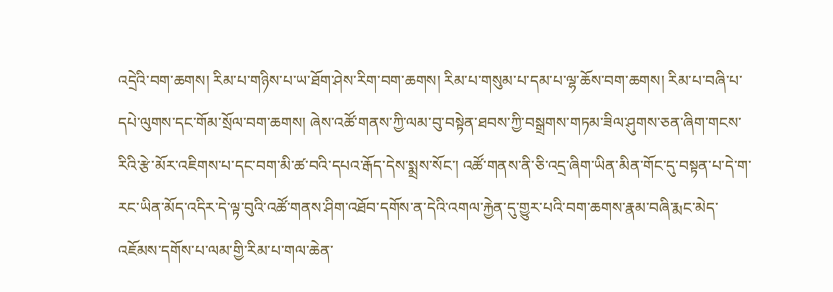འདྲེའི་བག་ཆགས། རིམ་པ་གཉིས་པ་ཡ་ཐོག་ཤེས་རིག་བག་ཆགས། རིམ་པ་གསུམ་པ་དམ་པ་ལྷ་ཆོས་བག་ཆགས། རིམ་པ་བཞི་པ་དཔེ་ལུགས་དང་གོམ་སྲོལ་བག་ཆགས། ཞེས་འཚོ་གནས་ཀྱི་ལམ་བུ་བསྟེན་ཐབས་ཀྱི་བསྒྲགས་གཏམ་ཟིལ་ཤུགས་ཅན་ཞིག་གངས་རིའི་རྩེ་མོར་འཇིགས་པ་དང་བག་མི་ཚ་བའི་དཔའ་རྒོད་དེས་སྨྲས་སོང་། འཚོ་གནས་ནི་ཅི་འདྲ་ཞིག་ཡིན་མིན་གོང་དུ་བསྟན་པ་དེ་ག་རང་ཡིན་མོད་འདིར་དེ་ལྟ་བུའི་འཚོ་གནས་ཤིག་འཐོབ་དགོས་ན་དེའི་འགལ་རྐྱེན་དུ་གྱུར་པའི་བག་ཆགས་རྣམ་བཞི་རྨང་མེད་འཇོམས་དགོས་པ་ལམ་གྱི་རིམ་པ་གལ་ཆེན་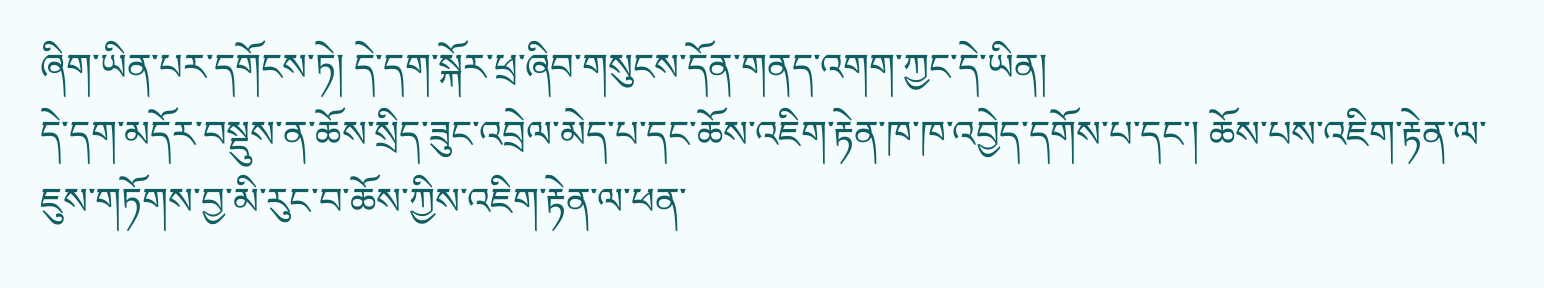ཞིག་ཡིན་པར་དགོངས་ཏེ། དེ་དག་སྐོར་ཕྲ་ཞིབ་གསུངས་དོན་གནད་འགག་ཀྱང་དེ་ཡིན།
དེ་དག་མདོར་བསྡུས་ན་ཆོས་སྲིད་ཟུང་འབྲེལ་མེད་པ་དང་ཆོས་འཇིག་རྟེན་ཁ་ཁ་འབྱེད་དགོས་པ་དང་། ཆོས་པས་འཇིག་རྟེན་ལ་ཇུས་གཏོགས་བྱ་མི་རུང་བ་ཆོས་ཀྱིས་འཇིག་རྟེན་ལ་ཕན་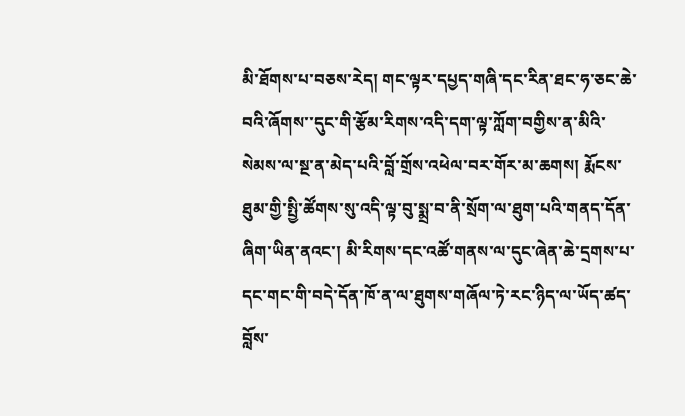མི་ཐོགས་པ་བཅས་རེད། གང་ལྟར་དཔྱད་གཞི་དང་རིན་ཐང་ཧ་ཅང་ཆེ་བའི་ཞོགས་་དུང་གི་རྩོམ་རིགས་འདི་དག་ལྟ་ཀློག་བགྱིས་ན་མིའི་སེམས་ལ་སྔ་ན་མེད་པའི་བློ་གྲོས་འཕེལ་བར་གོར་མ་ཆགས། རྨོངས་ཐུམ་གྱི་སྤྱི་ཚོགས་སུ་འདི་ལྟ་བུ་སྨྲ་བ་ནི་སྲོག་ལ་ཐུག་པའི་གནད་དོན་ཞིག་ཡིན་ནའང་། མི་རིགས་དང་འཚོ་གནས་ལ་དུང་ཞེན་ཆེ་དྲགས་པ་དང་གང་གི་བདེ་དོན་ཁོ་ན་ལ་ཐུགས་གཞོལ་ཏེ་རང་ཉིད་ལ་ཡོད་ཚད་བློས་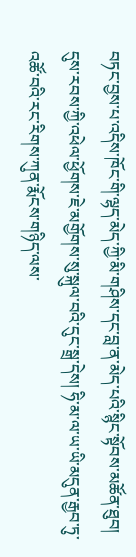བཏང་བྱས་པ་འདིས་ཁོང་གི་ལྷད་མེད་ཀྱི་མི་གཤིས་དང་བླ་ན་མེད་པའི་སྙིང་སྟོབས་མཚོན་ཐུབ། དུས་རབས་ཀྱི་འཕེལ་ཕྱོགས་ཇེ་མགྱོགས་སུ་སྐུལ་བའི་དུང་སྒྲ་དེས། ཧི་མ་ལ་ཡ་ཡི་མདུན་རྒྱབ་ཏུ་འཚོ་བའི་རང་རིགས་ཀུན་རྨོངས་གཉིད་ལས་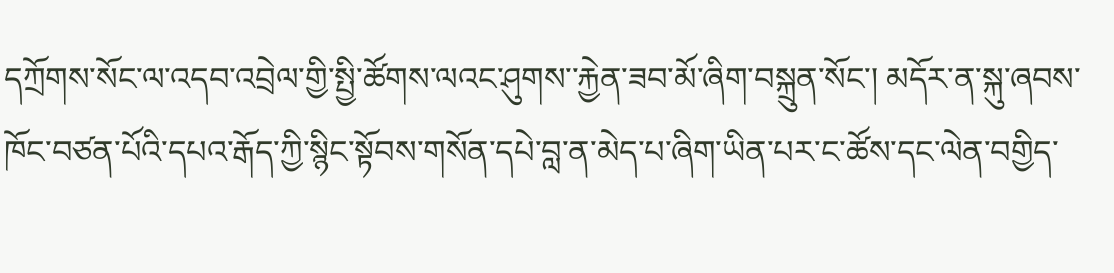དཀྲོགས་སོང་ལ་འདབ་འབྲེལ་གྱི་སྤྱི་ཚོགས་ལའང་ཤུགས་་རྐྱེན་ཟབ་མོ་ཞིག་བསྐྲུན་སོང་། མདོར་ན་སྐུ་ཞབས་ཁོང་བཙན་པོའི་དཔའ་རྒོད་ཀྱི་སྙིང་སྟོབས་གསོན་དཔེ་བླ་ན་མེད་པ་ཞིག་ཡིན་པར་ང་ཚོས་དང་ལེན་བགྱིད་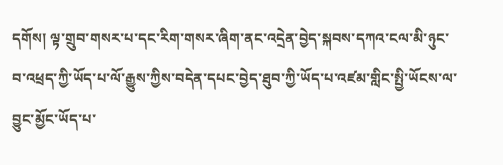དགོས། ལྟ་གྲུབ་གསར་པ་དང་རིག་གསར་ཞིག་ནང་འདྲེན་བྱེད་སྐབས་དཀའ་ངལ་མི་ཉུང་བ་འཕྲད་ཀྱི་ཡོད་པ་ལོ་རྒྱུས་ཀྱིས་བདེན་དཔང་བྱེད་ཐུབ་ཀྱི་ཡོད་པ་འཛམ་གླིང་སྤྱི་ཡོངས་ལ་བྱུང་མྱོང་ཡོད་པ་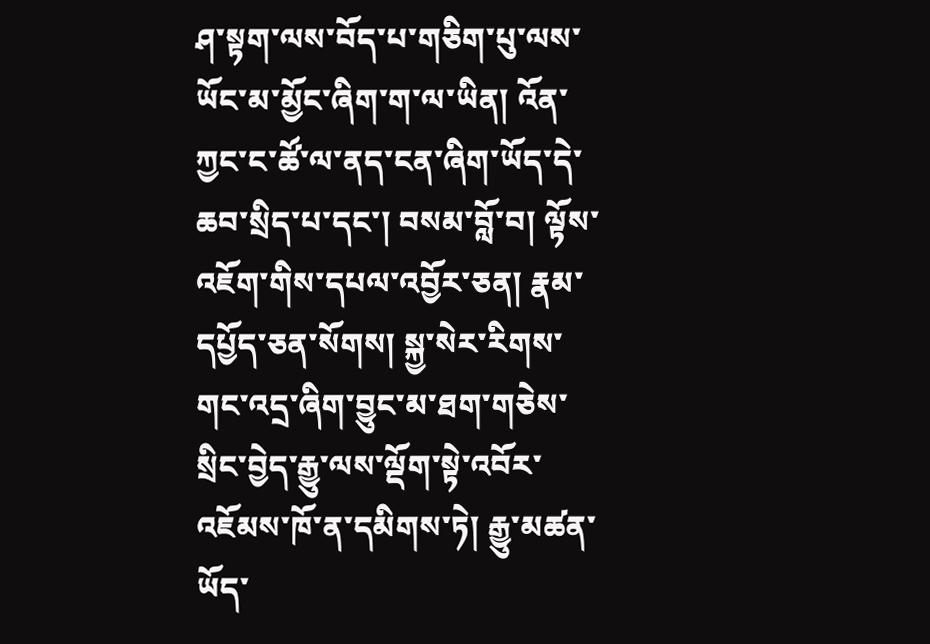ཤ་སྟག་ལས་བོད་པ་གཅིག་པུ་ལས་ཡོང་མ་མྱོང་ཞིག་ག་ལ་ཡིན། འོན་ཀྱང་ང་ཚོ་ལ་ནད་ངན་ཞིག་ཡོད་དེ་ཆབ་སྲིད་པ་དང་། བསམ་བློ་བ། ལྟོས་འཇོག་གིས་དཔལ་འབྱོར་ཅན། རྣམ་དཔྱོད་ཅན་སོགས། སྐྱ་སེར་རིགས་གང་འདྲ་ཞིག་བྱུང་མ་ཐག་གཅེས་སྲིང་བྱེད་རྒྱུ་ལས་ལྡོག་སྟེ་འབོར་འཇོམས་ཁོ་ན་དམིགས་ཏེ། རྒྱུ་མཚན་ཡོད་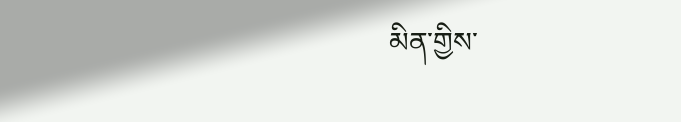མིན་གྱིས་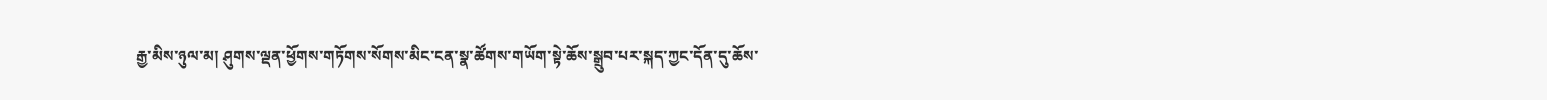རྒྱ་མིས་ཉུལ་མ། ཤུགས་ལྡན་ཕྱོགས་གཏོགས་སོགས་མིང་ངན་སྣ་ཚོགས་གཡོག་སྟེ་ཆོས་སྒྲུབ་པར་སྐད་ཀྱང་དོན་དུ་ཆོས་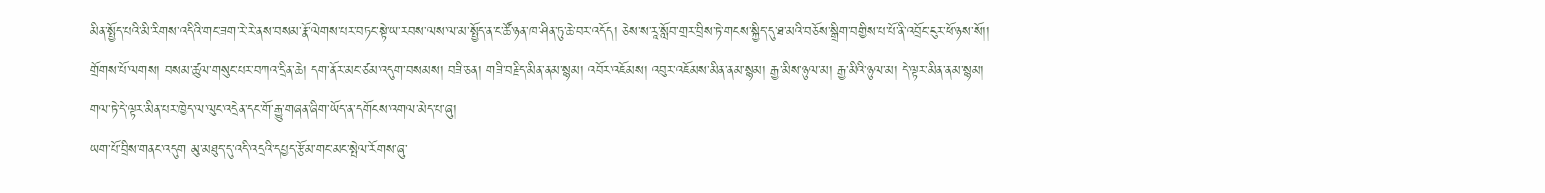མིན་སྤྱོད་པའི་མི་རིགས་འདིའི་གང་ཟག་རེ་རེ་ནས་བསམ་རྣོ་ལེགས་པར་བཏང་སྟེ་ཡ་རབས་ལས་ལ་མ་སྤྱོད་ན་ང་ཚོ་ཉན་ཁ་ཤིན་ཏུ་ཆེ་བར་འདོད། ཅེས་ས་རཱ་སློབ་གྲར་བྲིས་ཏེ་གངས་སྐྱིད་དུ་ཐ་མའི་བཅོས་སྒྲིག་བགྱིས་པ་པོ་ནི་འབྲོང་ངུར་ཕོ་ཉས་སོ།།
གྲོགས་པོ་ལགས། བསམ་ཚུལ་གསུང་པར་བཀའ་དྲིན་ཆེ། དག་ནོར་མང་ཙམ་འདུག་བསམས། བཟི་ཅན། གཟི་བརྗིད་མིན་ནམ་སྙམ། འབོར་འཇོམས། འབུར་འཇོམས་མིན་ནམ་སྙམ། རྒྱ་མིས་ཉུལ་མ། རྒྱ་མིའི་ཉུལ་མ། དེ་ལྟར་མིན་ནམ་སྙམ། གལ་ཏེ་དེ་ལྟར་མིན་པར་ཁྱེད་ལ་ལུང་འདྲེན་དང་གོ་རྒྱུ་གཞན་ཞིག་ཡོད་ན་དགོངས་འགལ་མེད་པ་ཞུ།
ཡག་པོ་བྲིས་གནང་འདུག མུ་མཐུད་དུ་འདི་འདྲའི་དཔྱད་རྩོམ་གང་མང་སྤེལ་རོགས་ཞུ་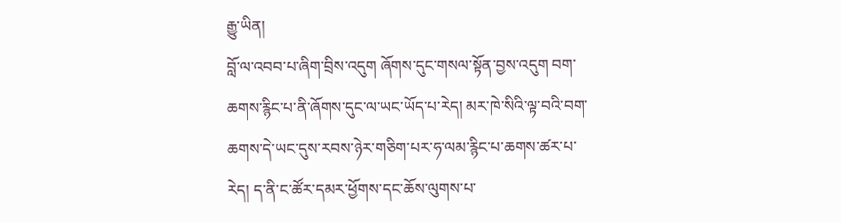རྒྱུ་ཡིན།
བློ་ལ་འབབ་པ་ཞིག་བྲིས་འདུག ཞོགས་དུང་གསལ་སྟོན་བྱས་འདུག བག་ཆགས་རྙིང་པ་ནི་ཞོགས་དུང་ལ་ཡང་ཡོད་པ་རེད། མར་ཁེ་སིའི་ལྟ་བའི་བག་ཆགས་དེ་ཡང་དུས་རབས་ཉེར་གཅིག་པར་ཧ་ལམ་རྙིང་པ་ཆགས་ཚར་པ་རེད། ད་ནི་ང་ཚོར་དམར་ཕྱོགས་དང་ཆོས་ལུགས་པ་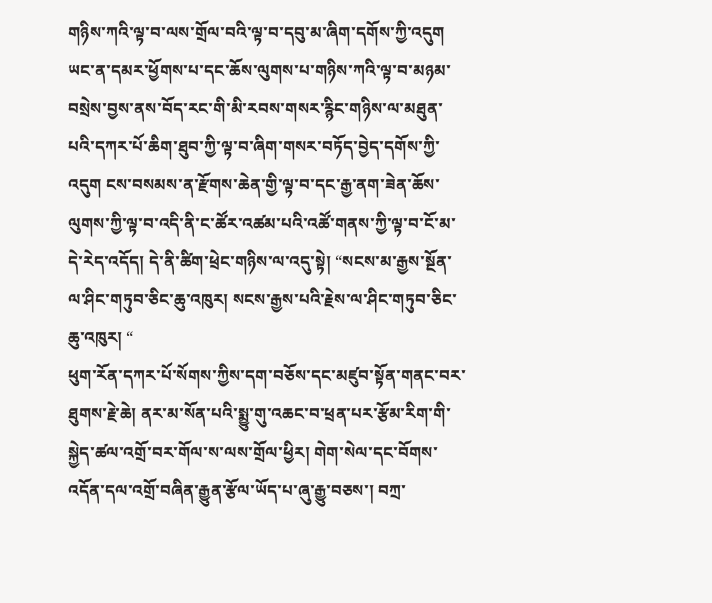གཉིས་ཀའི་ལྟ་བ་ལས་གྲོལ་བའི་ལྟ་བ་དབུ་མ་ཞིག་དགོས་ཀྱི་འདུག ཡང་ན་དམར་ཕྱོགས་པ་དང་ཆོས་ལུགས་པ་གཉིས་ཀའི་ལྟ་བ་མཉམ་བསྲེས་བྱས་ནས་བོད་རང་གི་མི་རབས་གསར་རྙིང་གཉིས་ལ་མཐུན་པའི་དཀར་པོ་ཆིག་ཐུབ་ཀྱི་ལྟ་བ་ཞིག་གསར་བཏོད་བྱེད་དགོས་ཀྱི་འདུག ངས་བསམས་ན་རྫོགས་ཆེན་གྱི་ལྟ་བ་དང་རྒྱ་ནག་ཟེན་ཆོས་ལུགས་ཀྱི་ལྟ་བ་འདི་ནི་ང་ཚོར་འཚམ་པའི་འཚོ་གནས་ཀྱི་ལྟ་བ་ངོ་མ་དེ་རེད་འདོད། དེ་ནི་ཚིག་ཕྲེང་གཉིས་ལ་འདུ་སྟེ། “སངས་མ་རྒྱས་སྔོན་ལ་ཤིང་གཏུབ་ཅིང་ཆུ་འཁུར། སངས་རྒྱས་པའི་རྗེས་ལ་ཤིང་གཏུབ་ཅིང་ཆུ་འཁུར། “
ཕུག་རོན་དཀར་པོ་སོགས་ཀྱིས་དག་བཅོས་དང་མཛུབ་སྟོན་གནང་བར་ཐུགས་རྗེ་ཆེ། ནར་མ་སོན་པའི་སྨྱུ་གུ་འཆང་བ་ཕྲན་པར་རྩོམ་རིག་གི་སྐྱེད་ཚལ་འགྲོ་བར་གོལ་ས་ལས་གྲོལ་ཕྱིར། གེག་སེལ་དང་བོགས་འདོན་དལ་འགྲོ་བཞིན་རྒྱུན་རྩོལ་ཡོད་པ་ཞུ་རྒྱུ་བཅས་། བཀྲ་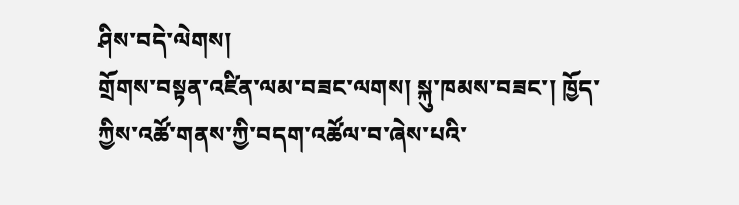ཤིས་བདེ་ལེགས།
གྲོགས་བསྟན་འཛིན་ལམ་བཟང་ལགས། སྐུ་ཁམས་བཟང་། ཁྱོད་ཀྱིས་འཚོ་གནས་ཀྱི་བདག་འཚོལ་བ་ཞེས་པའི་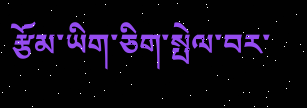རྩོམ་ཡིག་ཅིག་སྤེལ་བར་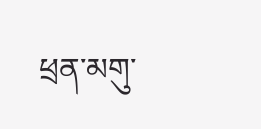ཕྲན་མགུ་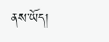ནས་ཡོད།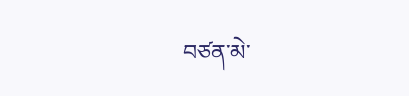བཙན་མེ་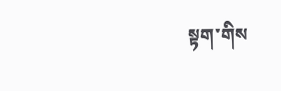སྟག་གིས